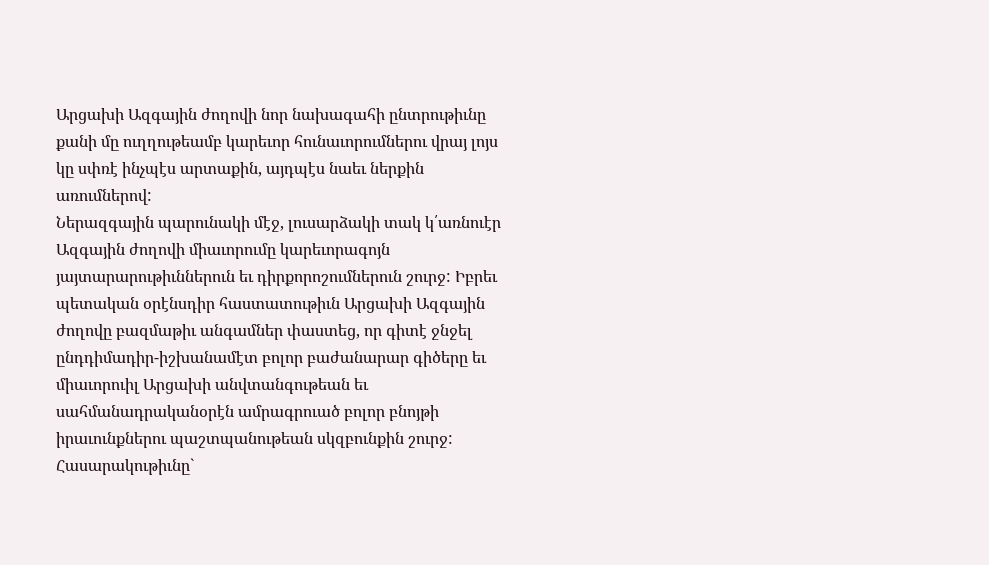Արցախի Ազգային ժողովի նոր նախագահի ընտրութիւնը քանի մը ուղղութեամբ կարեւոր հունաւորումներու վրայ լոյս կը սփռէ ինչպէս արտաքին, այդպէս նաեւ ներքին առումներով:
Ներազգային պարունակի մէջ, լուսարձակի տակ կ՛առնուէր Ազգային ժողովի միաւորումը կարեւորագոյն յայտարարութիւններուն եւ դիրքորոշումներուն շուրջ: Իբրեւ պետական օրէնսդիր հաստատութիւն Արցախի Ազգային ժողովը բազմաթիւ անգամներ փաստեց, որ գիտէ ջնջել ընդդիմադիր-իշխանամէտ բոլոր բաժանարար գիծերը եւ միաւորուիլ Արցախի անվտանգութեան եւ սահմանադրականօրէն ամրագրուած բոլոր բնոյթի իրաւունքներու պաշտպանութեան սկզբունքին շուրջ: Հասարակութիւնը`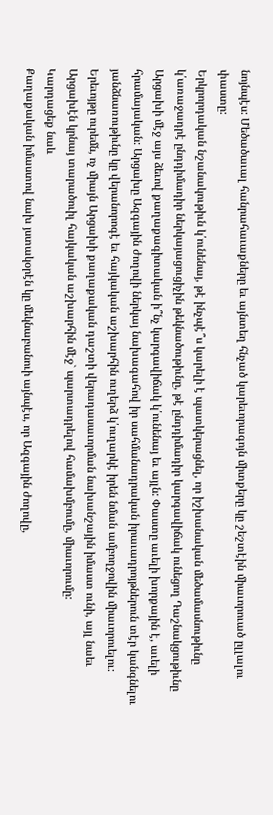նոյնպէս: Մեծածաւալ հանրահաւաքները եւ այնտեղ հնչած կարեւորագոյն միտքերը կը շեշտէին միաւորուած ըլլալու փաստը:
Երկրորդական նշանակութիւն կ՛ունենայ, թէ ինչպէ՞ս կարելի է պատկերացնել, որ իշխանական մեծամասնութիւնը կ՛առաջադրէ ընդդիմադիր ներկայացուցիչին թեկնածութիւնը, թէ ընդդիմադիր կարգավիճակ ունեցող Դաշնակցութիւնը Արցախի մէջ այս ձեւով քաղաքագիտական ի՞նչ կարգավիճակ կ՛ունենայ եւ այլն: Փաստը աւելի խորքային է, աւելի հրամայական: Արցախը Ազգային ժողովի ներկայ նախագահով իր սահմանադրական իրաւադրոյթներուն տէր կանգնելու յանձնառութիւնը կը վերանորոգէ եւ հայկական աշխարհին ուղերձ կ՛ուղարկէ իրեն նման ամբողջովին միաւորուելու:
Երեւոյթը ուրեմն, ոչ միայն Արցախի քաղաքական դաշտի վերադասաւորման նախանշային իմաստ ունի, այլ նաեւ Արցախէն կրնայ տարածուիլ հայկական աշխարհին մէջ` պարտադրելով համախմբումը, միաւորումը:
Կարդացեք նաև
Քաղաքական իմաստով նախ յստակօրէն կը մեկնաբանուի այնպէս, որ Ազգային ժողովը,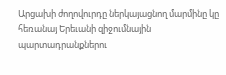Արցախի ժողովուրդը ներկայացնող մարմինը կը հեռանայ Երեւանի զիջումնային պարտադրանքներու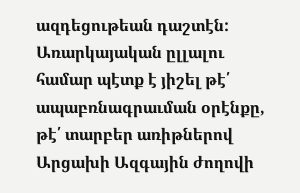ազդեցութեան դաշտէն: Առարկայական ըլլալու համար պէտք է յիշել թէ՛ ապաբռնագրաւման օրէնքը, թէ՛ տարբեր առիթներով Արցախի Ազգային ժողովի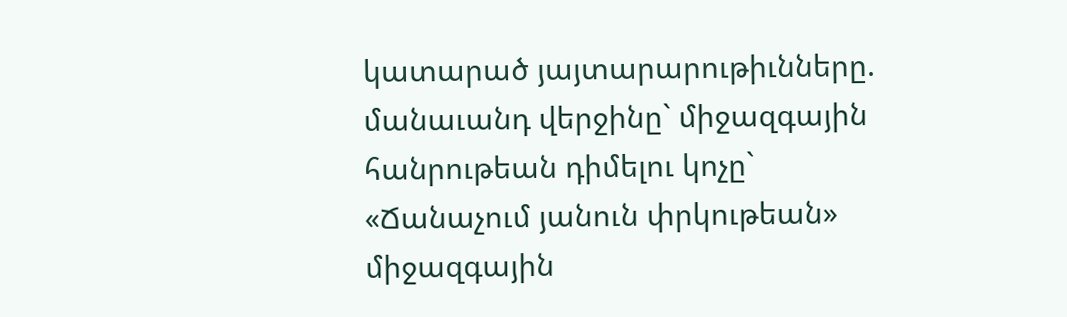կատարած յայտարարութիւնները. մանաւանդ վերջինը` միջազգային հանրութեան դիմելու կոչը` «Ճանաչում յանուն փրկութեան» միջազգային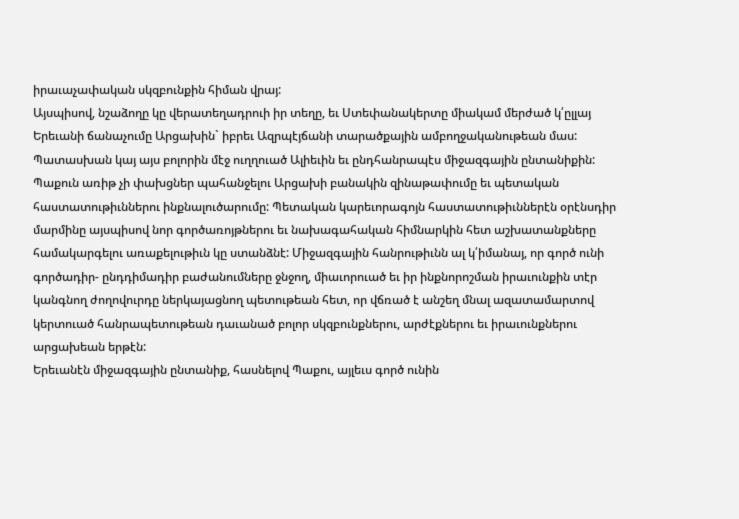իրաւաչափական սկզբունքին հիման վրայ:
Այսպիսով, նշաձողը կը վերատեղադրուի իր տեղը, եւ Ստեփանակերտը միակամ մերժած կ՛ըլլայ Երեւանի ճանաչումը Արցախին` իբրեւ Ազրպէյճանի տարածքային ամբողջականութեան մաս:
Պատասխան կայ այս բոլորին մէջ ուղղուած Ալիեւին եւ ընդհանրապէս միջազգային ընտանիքին: Պաքուն առիթ չի փախցներ պահանջելու Արցախի բանակին զինաթափումը եւ պետական հաստատութիւններու ինքնալուծարումը: Պետական կարեւորագոյն հաստատութիւններէն օրէնսդիր մարմինը այսպիսով նոր գործառոյթներու եւ նախագահական հիմնարկին հետ աշխատանքները համակարգելու առաքելութիւն կը ստանձնէ: Միջազգային հանրութիւնն ալ կ՛իմանայ, որ գործ ունի գործադիր- ընդդիմադիր բաժանումները ջնջող, միաւորուած եւ իր ինքնորոշման իրաւունքին տէր կանգնող ժողովուրդը ներկայացնող պետութեան հետ, որ վճռած է անշեղ մնալ ազատամարտով կերտուած հանրապետութեան դաւանած բոլոր սկզբունքներու, արժէքներու եւ իրաւունքներու արցախեան երթէն:
Երեւանէն միջազգային ընտանիք, հասնելով Պաքու, այլեւս գործ ունին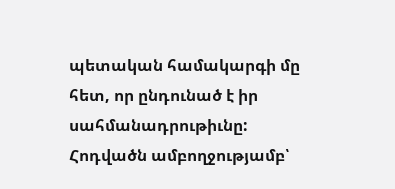պետական համակարգի մը հետ, որ ընդունած է իր սահմանադրութիւնը:
Հոդվածն ամբողջությամբ՝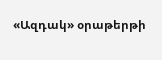«Ազդակ» օրաթերթի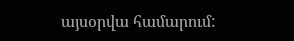այսօրվա համարում: